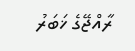ރާއްޖޭގެ ޚަބަރު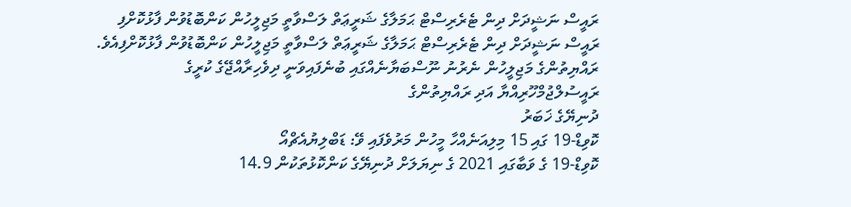ރައީސް ނަޝީދަށް ދިން ޓެރެރިސްޓް ޙަމަލާގެ ޝަރީޢަތް ލަސްވާތީ މަޖިލީހުން ކަންބޮޑުވުން ފާޅުކޮށްފި
ރައީސް ނަޝީދަށް ދިން ޓެރެރިސްޓް ޙަމަލާގެ ޝަރީޢަތް ލަސްވާތީ މަޖިލީހުން ކަންބޮޑުވުން ފާޅުކޮށްފިއެވެ. ރައްޔިތުންގެ މަޖިލީހުން ނެރުނު ނޫސްބަޔާނެއްގައި ބުނެފައިވަނީ ދިވެހިރާއްޖޭގެ ކުރީގެ ރައީސުލްޖުމްހޫރިއްޔާ އަދި ރައްޔިތުންގެ
ދުނިޔޭގެ ޚަބަރު
ކޮވިޑް-19 ގައި 15 މިލިއަނެއްހާ މީހުން މަރުވެފައި ވޭ: ޑަބްލިޔުއެޗްއޯ
ކޮވިޑް-19 ގެ ވަބާގައި 2021 ގެ ނިޔަލަށް ދުނިޔޭގެ ކަންކޮޅުތަކުން 14.9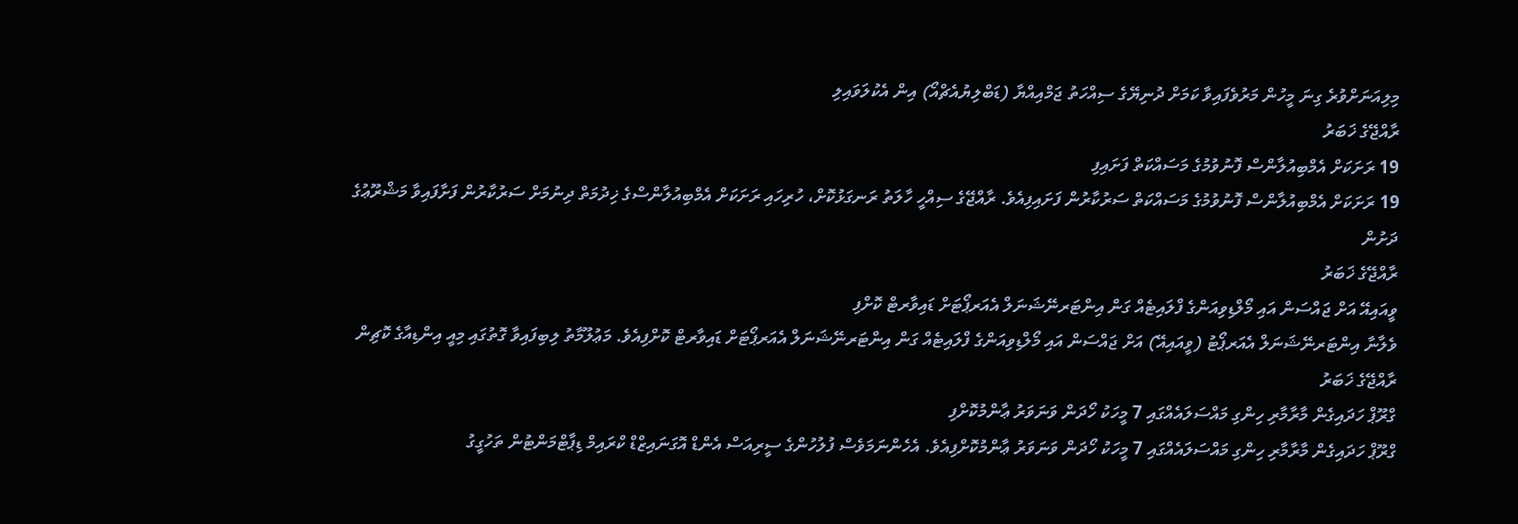މިލިއަނަށްވުރެ ގިނަ މީހުން މަރުވެފައިވާ ކަމަށް ދުނިޔޭގެ ސިއްހަތު ޖަމްއިއްޔާ (ޑަބްލިޔުއެޗްއޯ) އިން އެކުލަވައިލި
ރާއްޖޭގެ ޚަބަރު
19 ރަށަކަށް އެމްބިއުލާންސް ފޮނުވުމުގެ މަސައްކަތް ފަށައިފި
19 ރަށަކަށް އެމްބިއުލާންސް ފޮނުވުމުގެ މަސައްކަތް ސަރުކާރުން ފަށައިފިއެވެ. ރާއްޖޭގެ ސިއްހީ ހާލަތު ރަނގަޅުކޮށް، ހުރިހައި ރަށަކަށް އެމްބިއުލާންސްގެ ޚިދުމަތް ދިނުމަށް ސަރުކާރުން ފަށާފައިވާ މަޝްރޫޢުގެ ދަށުން
ރާއްޖޭގެ ޚަބަރު
ވީއައިއޭ އަށް ޖައްސަން އައި މޯލްޑިވިއަންގެ ފްލައިޓެއް ގަން އިންޓަރނޭޝަނަލް އެއަރޕޯޓަށް ޑައިވާރޓް ކޮށްފި
ވެލާނާ އިންޓަރނޭޝަނަލް އެއަރޕޯޓު (ވީއައިއޭ) އަށް ޖައްސަން އައި މޯލްޑިވިއަންގެ ފްލައިޓެއް ގަން އިންޓަރނޭޝަނަލް އެއަރޕޯޓަށް ޑައިވާރޓް ކޮށްފިއެވެ. މަޢުލޫމާތު ލިބިފައިވާ ގޮތުގައި މިއީ އިންޑިއާގެ ކޮޗިން
ރާއްޖޭގެ ޚަބަރު
ގްރޫޕް ހަދައިގެން މާރާމާރި ހިންގި މައްސަލައެއްގައި 7 މީހަކު ހޯދަން ވަނަވަރު ޢާންމުކޮށްފި
ގްރޫޕް ހަދައިގެން މާރާމާރި ހިންގި މައްސަލައެއްގައި 7 މީހަކު ހޯދަން ވަނަވަރު ޢާންމުކޮށްފިއެވެ. އެހެންނަމަވެސް ފުލުހުންގެ ސީރިއަސް އެންޑް އޮގަނައިޒްޑް ކްރައިމް ޑިޕާޓްމަންޓުން ތަހުގީގު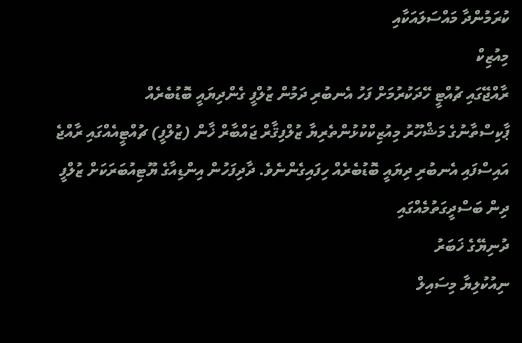ކުރަމުންދާ މައްސަލައަކާއި
މިއުޒިކް
ރާއްޖޭގައި ޗުއްޓީ ހޭދަކުރުމަށް ފަހު އެނބުރި ދަމުން ޒުލްފީ ގެންދިޔައީ ބޮޑުބެރެއް
ޕާކިސްތާނުގެ މަޝްހޫރު މިއުޒިކްކުޅުންތެރިޔާ ޒުލްފިޤާރް ޖައްބާރް ޚާން (ޒުލްފީ) ޗުއްޓީއެއްގައި ރާއްޖެ އައިސްފައި އެނބުރި ދިޔައީ ބޮޑުބެރެއް ހިފައިގެންނެވެ. ދާދިފަހުން އިންޑިއާގެ ޔޫޓިއުބަރަކަށް ޒުލްފީ ދިން ބަސްދީގަތުމެއްގައި
ދުނިޔޭގެ ޚަބަރު
ނިއުކުލިޔާ މިސައިލް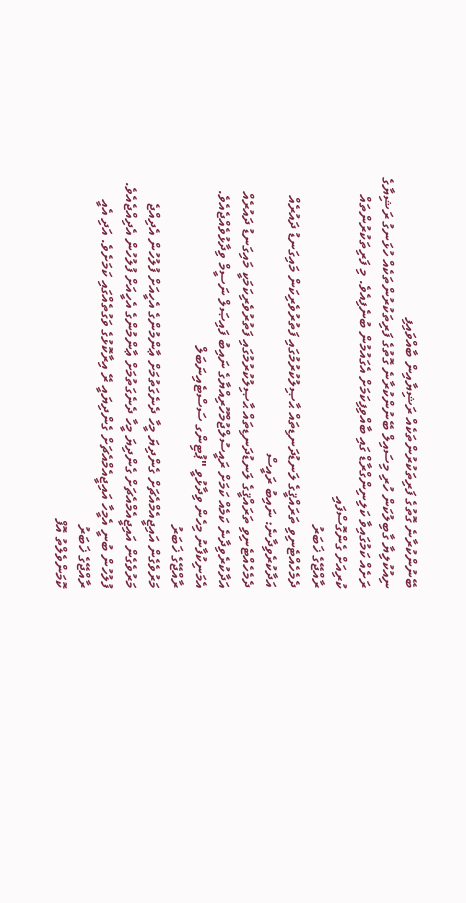ބޭނުންކުރާނެ ގޮތުގެ ފަރިތަކުރުންތަކެއް ރަޝިޔާއިން ބާއްވައިފި
ނިއުކުލިޔާ ގާބިލުކަން ހުރި މިސައިލް ބޭނުންކުރާނެ ގޮތުގެ ފަރިތަކުރުންތަކެއް ހުޅަނގު ރަޝިޔާގެ ރަށެއް ކަމުގައިވާ ކަލިނިންގްރާޑް ގައި ބާއްވިފިކަމަށް އެގައުމުން ބުނެފިއެވެ. މި ފަރިތަކުރުންތައް ކުރިއަށް ގެންގޮސްފައި
ރާއްޖޭގެ ޚަބަރު
ދެމެހެއްޓެނިވި ތަރައްޤީގެ ލަނޑުދަނޑިތައް ޙާޞިލުކުރުމުގައި ފަތުރުވެރިކަން މައިގަނޑު ދައުރެއް އަދާކުރެވިދާނެ: ނައިބު ރައީސް
ދެމެހެއްޓެނިވި ތަރައްޤީގެ ލަނޑުދަނޑިތައް ޙާޞިލުކުރުމުގައި ފަތުރުވެރިކަމަކީ މައިގަނޑު ދައުރެއް އަދާކުރެވިދާނެ ކަމެއް ކަމަށް ރައީސުލްޖުމްހޫރިއްޔާގެ ނައިބު ފައިޞަލް ނަސީމް ވިދާޅުވެއްޖެއެވެ. އެމަނިކުފާނު މިހެން ވިދާޅުވީ "ޕުޓިންގ ސަސްޓެއިނަބަލް
ރާއްޖޭގެ ޚަބަރު
މަރުވެގެން އައިޖީއެމްއެޗަށް ގެންދިޔަ މީހާ ދެނެގަތުމަށް ޢާންމުންގެ އެހީއަށް ފުލުހުން އެދިއްޖެ
މަރުވެގެން އައިޖީއެމްއެޗަށް ގެންދިޔަ މީހާ ދެނެގަތުމަށް ޢާންމުންގެ އެހީއަށް ފުލުހުން އެދިއްޖެއެވެ. ފުލުހުން ބުނީ އެމީހާ އައިޖީއެމްއެޗަށް ގެންދިޔައީ ރޭ އިރާކޮޅުގެ ވަގުތެއްގައި ކަމަށެވެ. އަދި އެއީ
ރާއްޖޭގެ ޚަބަރު
ކޮމަންވެލްތު އޮފް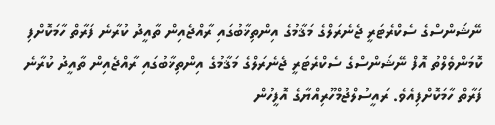ނޭޝަންސްގެ ސެކްރެޓަރީ ޖެނެރަލްގެ މަޤާމުގެ އިންތިޚާބުގައި ރާއްޖެއިން ތާއީދު ކުރާނެ ފަރާތް ހާމަކޮށްފި
ކޮމަންވެލްތު އޮފް ނޭޝަންސްގެ ސެކްރެޓަރީ ޖެނެރަލްގެ މަޤާމުގެ އިންތިޚާބުގައި ރާއްޖެއިން ތާއީދު ކުރާނެ ފަރާތް ހާމަކޮށްފިއެވެ. ރައީސުލްޖުމްހޫރިއްޔާގެ އޮފީހުން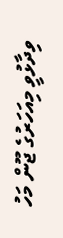ވިދާޅުވީ މިއަހަރުގެ ޖޫން މަހު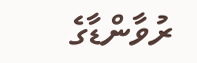ރުވާންޑާގެ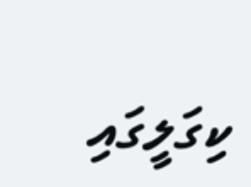ކިގަލީގައި